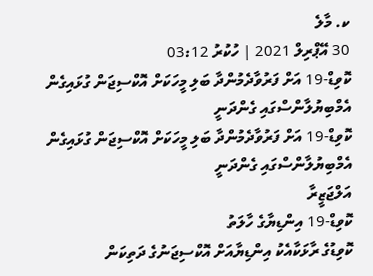ކ. މާލެ
30 އޭޕްރިލް 2021 | ހުކުރު 03:12
ކޮވިޑް-19 އަށް ފަރުވާދެމުންދާ ބަލި މީހަކަށް އޮކްސިޖަން ގުޅައިގެން އެމްބިޔުލާންސްގައި ގެންދަނީ
ކޮވިޑް-19 އަށް ފަރުވާދެމުންދާ ބަލި މީހަކަށް އޮކްސިޖަން ގުޅައިގެން އެމްބިޔުލާންސްގައި ގެންދަނީ
އަލްޖަޒީރާ
ކޮވިޑް-19 އިންޑިޔާގެ ހާލަތު
ކޮވިޑުގެ ރާޅަކާއެކު އިންޑިޔާއަށް އޮކްސިޖަނުގެ ދަތިކަން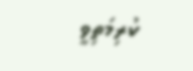ކުރިމަތިވީ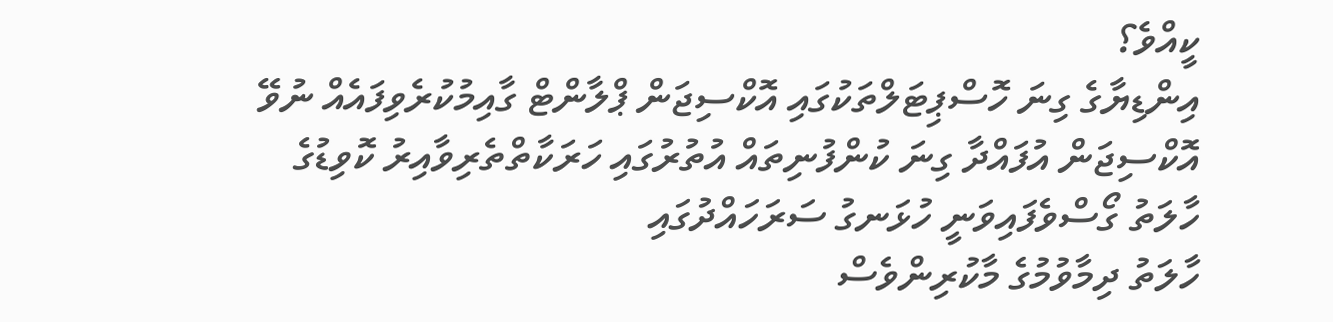ކީއްވެ؟
އިންޑިޔާގެ ގިނަ ހޮސްޕިޓަލްތަކުގައި އޮކްސިޖަން ޕްލާންޓް ގާއިމުކުރެވިފައެއް ނުވޭ
އޮކްސިޖަން އުފައްދާ ގިނަ ކުންފުނިތައް އުތުރުގައި ހަރަކާތްތެރިވާއިރު ކޮވިޑުގެ ހާލަތު ގޯސްވެފައިވަނީ ހުޅަނގު ސަރަހައްދުގައި
ހާލަތު ދިމާވުމުގެ މާކުރިންވެސް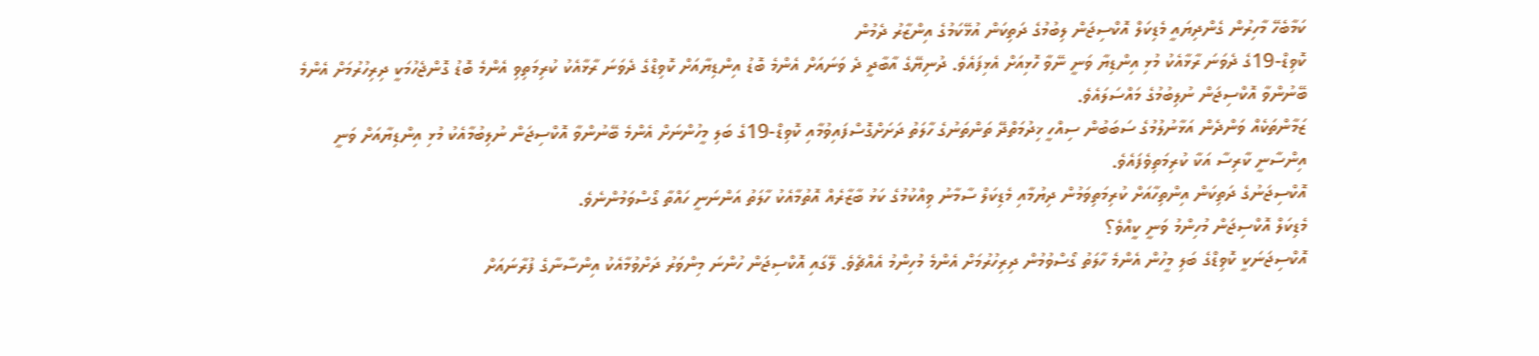ކަމާބެހޭ މާހިރުން ގެންދިޔައީ މެޑިކަލް އޮކްސިޖަން ލިބުމުގެ ދަތިކަން އުޅޭކަމުގެ އިންޒާރު ދެމުން
ކޮވިޑް-19ގެ ދެވަނަ ރާޅާއެކު މުޅި އިންޑިޔާ ވަނީ ނޭވާ ހޮޅިއަށް އެޅިފައެވެ. ދުނިޔޭގެ އާބާދީ ދެ ވަނައަށް އެންމެ ބޮޑު އިންޑިޔާއަށް ކޮވިޑްގެ ދެވަނަ ރާޅާއެކު ކުރިމަތިވި އެންމެ ބޮޑު ގޮންޖެހުމަކީ ދިރިހުރުމަށް އެންމެ ބޭނުންވާ އޮކްސިޖަން ނުލިބުމުގެ މައްސަލައެވެ.
ޒަމާންތަކެއް ވަންދެން އަޅާނުލުމުގެ ސަބަބުން ސިއްހީ ޚިދުމަތްދޭ ތަންތަނުގެ ހާލަތު ދަށަށްގޮސްފައިވުމާއި ކޮވިޑް-19ގެ ބަލި މީހުންނަށް އެންމެ ބޭނުންވާ އޮކްސިޖަން ނުލިބުމާއެކު މުޅި އިންޑިޔާއަށް ވަނީ އިންސާނީ ކާރިސާ އަކާ ކުރިމަތިވެފައެވެ.
އޮކްސިޖަނުގެ ދަތިކަން އިންތިހާއަށް ކުރިމަތިވަމުން ދިޔުމާއި މެޑިކަލް ސާމާނު ވިއްކުމުގެ ކަޅު ބާޒާރެއް އޮތުމާއެކު ހާލަތު އަންނަނީ ހައްތާ ގޯސްވަމުންނެވެ.
މެޑިކަލް އޮކްސިޖަން މުހިންމު ވަނީ ކީއްވެ؟
އޮކްސިޖަނަކީ ކޮވިޑްގެ ބަލި މީހުން އެންމެ ހާލަތު ގޯސްވުމުން ދިރިހުރުމަށް އެންމެ މުހިންމު އެއްޗެވެ. ލޭގައި އޮކްސިޖަން ހުންނަ މިންވަރު ދަށްވުމާއެކު އިންސާނާގެ ފުރާނައަށް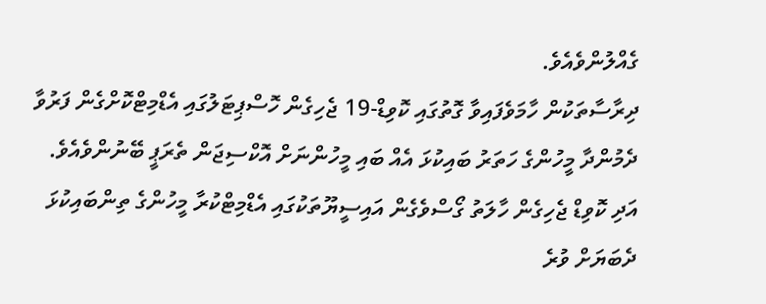ގެއްލުންވެއެވެ.
ދިރާސާތަކުން ހާމަވެފައިވާ ގޮތުގައި ކޮވިޑް-19 ޖެހިގެން ހޮސްޕިޓަލުގައި އެޑްމިޓްކޮށްގެން ފަރުވާ ދެމުންދާ މީހުންގެ ހަތަރު ބައިކުޅަ އެއް ބައި މީހުންނަށް އޮކްސިޖަން ތެރަޕީ ބޭނުންވެއެވެ. އަދި ކޮވިޑް ޖެހިގެން ހާލަތު ގޯސްވެގެން އައިސީޔޫތަކުގައި އެޑްމިޓްކުރާ މީހުންގެ ތިންބައިކުޅަ ދެބަޔަށް ވުރެ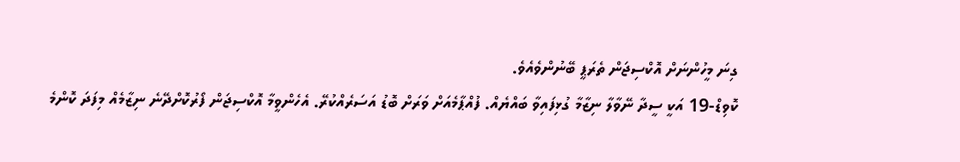ގިނަ މީހުންނަށް އޮކްސިޖަން ތެރަޕީ ބޭނުންވެއެވެ.
ކޮވިޑް-19 އަކީ ސީދާ ނޭވާލާ ނިޒާމާ ގުޅިފައިވާ ބައްޔެއް. ފުއްޕާމެއަށް ވަރަށް ބޮޑު އަސަރެއްކުރޭ. އެހެންވީމާ އޮކްސިޖަން ފޯރުކޮށްދޭނެ ނިޒާމެއް މިފަދަ ކޮންމެ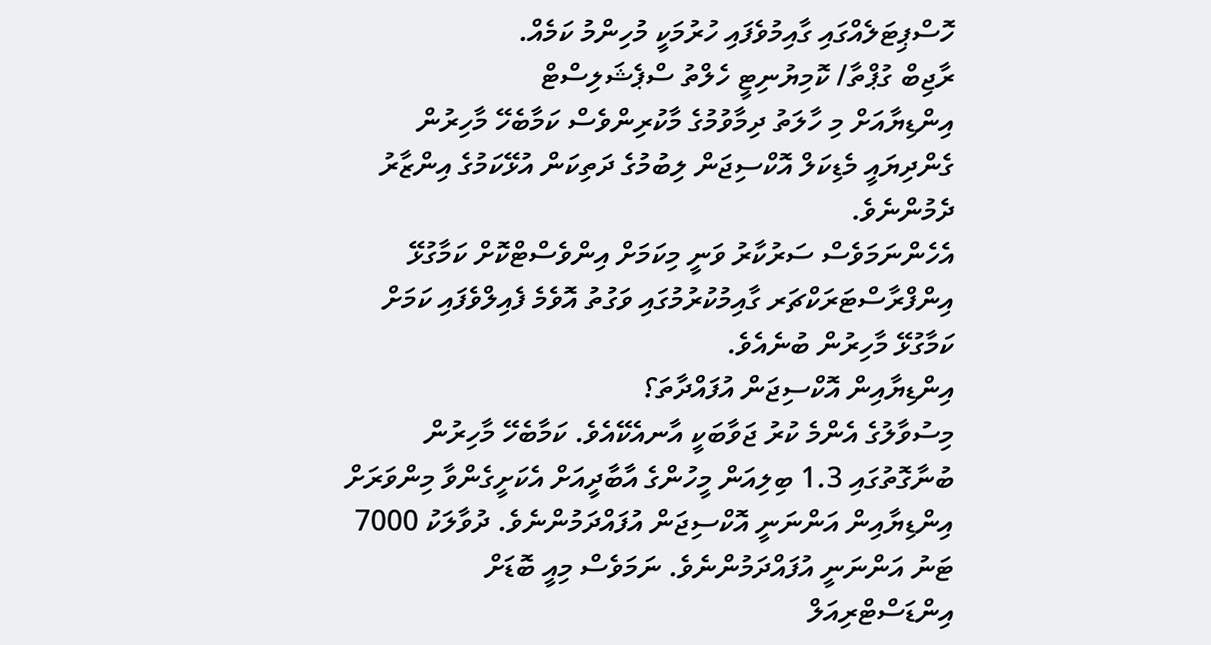ހޮސްޕިޓަލެއްގައި ގާއިމުވެފައި ހުރުމަކީ މުހިންމު ކަމެއް.
ރާޖިބް ގުޕްތާ/ ކޮމިޔުނިޓީ ހެލްތު ސްޕެޝަލިސްޓް
އިންޑިޔާއަށް މި ހާލަތު ދިމާވުމުގެ މާކުރިންވެސް ކަމާބެހޭ މާހިރުން ގެންދިޔައީ މެޑިކަލް އޮކްސިޖަން ލިބުމުގެ ދަތިކަން އުޅޭކަމުގެ އިންޒާރު ދެމުންނެވެ.
އެހެންނަމަވެސް ސަރުކާރު ވަނީ މިކަމަށް އިންވެސްޓްކޮށް ކަމާގުޅޭ އިންފްރާސްޓަރަކްޗަރ ގާއިމުކުރުމުގައި ވަގުތު އޮވެމެ ފެއިލްވެފައި ކަމަށް ކަމާގުޅޭ މާހިރުން ބުނެއެވެ.
އިންޑިޔާއިން އޮކްސިޖަން އުފައްދާތަ؟
މިސުވާލުގެ އެންމެ ކުރު ޖަވާބަކީ އާނއެކޭއެވެ. ކަމާބެހޭ މާހިރުން ބުނާގޮތުގައި 1.3 ބިލިއަން މީހުންގެ އާބާދީއަށް އެކަށީގެންވާ މިންވަރަށް އިންޑިޔާއިން އަންނަނީ އޮކްސިޖަން އުފައްދަމުންނެވެ. ދުވާލަކު 7000 ޓަނު އަންނަނީ އުފައްދަމުންނެވެ. ނަމަވެސް މިއީ ބޮޑަށް އިންޑަސްޓްރިއަލް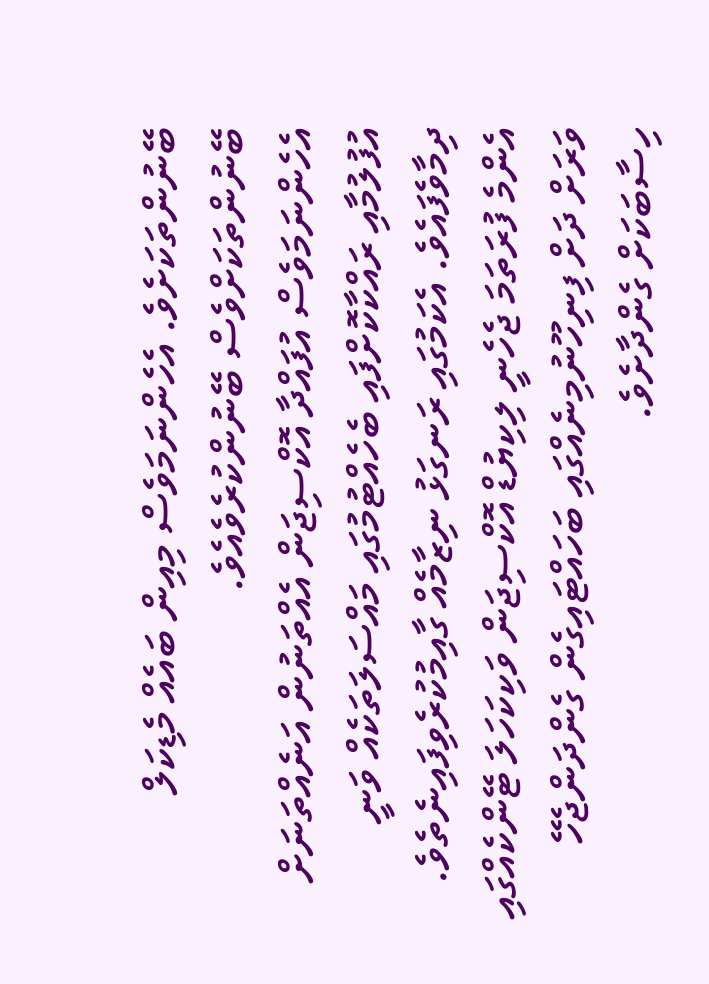ބޭނުންތަކަށެވެ. އެހެންނަމަވެސް މިއިން ބައެއް މެޑިކަލް ބޭނުންތަކަށްވެސް ބޭނުންކުރެވެއެވެ.
އެހެންނަމަވެސް އުފައްދާ އޮކްސިޖަން އެއްތަނުން އަނެއްތަނަށް އުފުލުމާއި ރައްކާކޮށްފައި ބެހެއްޓުމުގައި މައްސަލަތަކެއް ވަނީ ދިމާވެފައެވެ. އެކަމުގައި ރަނގަޅު ނިޒާމެއް ގާއިމުކުރެވިފައިނެތެވެ.
އެންމެ ފުރަތަމަ ޖެހެނީ ލިކިޔުޑް އޮކްސިޖަން ވަކިކަހަލަ ޓޭންކެއްގައި ވަރަށް ދަށް ފިނިހޫނުމިނެއްގައި ބަހައްޓައިގެން ގެންދަންޖެހޭ ހިސާބަކަށް ގެންދާށެވެ.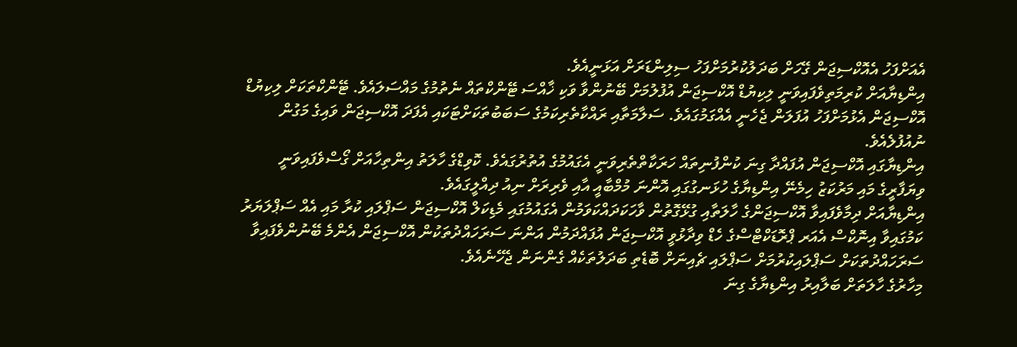އެއަށްފަހު އެއޮކްސިޖަން ގޭހަށް ބަދަލުކުރުމަށްފަހު ސިލިންޑަރަށް އަޅަނީއެވެ.
އިންޑިޔާއަށް ކުރިމަތިވެފައިވަނީ ލިކިޔުޑް އޮކްސިޖަން އުފުލުމަށް ބޭނުންވާ ވަކި ޚާއްސަ ޓޭންކްތައް ނެތުމުގެ މައްސަލައެވެ. ޓޭންކްތަކަށް ލިކިޔުޑް އޮކްސިޖަން އެޅުމަށްފަހު އުފަލަން ޖެހެނީ އެއްގަމުގައެވެ. ސަލާމަތާއި ރައްކާތެރިކަމުގެ ސަބަބުތަކަށްޓަކައި އެފަދަ އޮކްސިޖަން ވައިގެ މަގުން ނުއުފުލެއެވެ.
އިންޑިޔާގައި އޮކްސިޖަން އުފައްދާ ގިނަ ކުންފުނިތައް ހަރަކާތްތެރިވަނީ އެގައުމުގެ އުތުރުގައެވެ. ކޮވިޑްގެ ހާލަތު އިންތިހާއަށް ގޯސްވެފައިވަނީ ވިޔަފާރީގެ މައި މަރުކަޒު ހިމެނޭ އިންޑިޔާގެ ހުޅަނގުގައި އޮންނަ މުމްބާއީ އާއި ވެރިރަށް ނިއު ދިއްލީގައެވެ.
އިންޑިޔާއަށް ދިމާވެފައިވާ އޮކްސިޖަންގެ ހާލަތާއި ގުޅޭގޮތުން ވާހަކަދައްކަވަމުން އެގައުމުގައި މެޑިކަލް އޮކްސިޖަން ސަޕްލައި ކުރާ މައި އެއް ސަޕްލަޔަރު ކަމުގައިވާ އިނޮކްސް އެއަރ ޕްރޮޑަކްޓްސްގެ ހެޑް ވިދާޅުވީ އޮކްސިޖަން އުފައްދަމުން އަންނަ ސަރަހައްދުތަކުން އޮކްސިޖަން އެންމެ ބޭނުންވެފައިވާ ސަރަހައްދުތަކަށް ސަޕްލައިކުރުމަށް ސަޕްލައި ޗެއިނަށް ބޮޑެތި ބަދަލުތަކެއް ގެންނަން ޖެހޭނެއެވެ.
މިހާރުގެ ހާލަތަށް ބަލާއިރު އިންޑިޔާގެ ގިނަ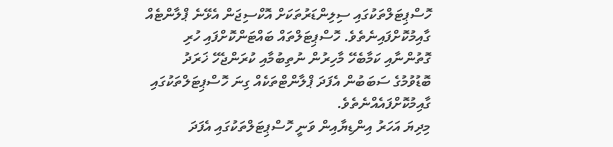ހޮސްޕިޓަލްތަކުގައި ސިލިންޑަރުތަކަށް އޮކްސިޖަން އެޅޭނެ ޕްލާންޓެއް ގާއިމުކޮށްފައިނެތެވެ. ހޮސްޕިޓަލްތައް ބައްޓަންކޮށްފައި ހުރި ގޮތުންނާއި ކަމާބެހޭ މާހިރުން ނުތިބުމާއި ކުރަންޖެހޭ ޚަރަދު ބޮޑުވުމުގެ ސަބަބުން އެފަދަ ޕްލާންޓްތަކެއް ގިނަ ހޮސްޕިޓަލްތަކުގައި ގާއިމުކޮށްފައެއްނެތެވެ.
މިދިޔަ އަހަރު އިންޑިޔާއިން ވަނީ ހޮސްޕިޓަލްތަކުގައި އެފަދަ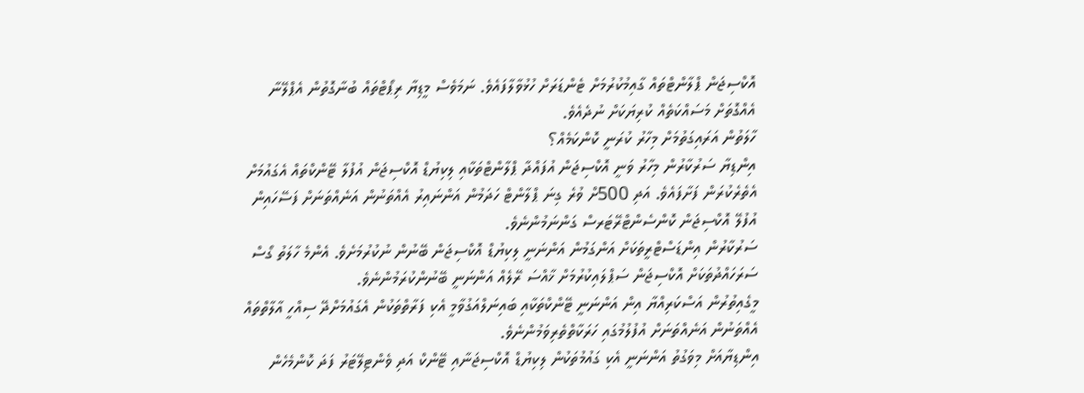އޮކްސިޖަން ޕްލާންޓްތައް ގާއިމުކުރުމަށް ޓެންޑަރަށް ހުޅުވާލާފައެވެ. ނަމަވެސް މީޑިޔާ ރިޕޯޓްތައް ބުނާގޮތުން އެޕްލޭނާ އެއްގޮތަށް މަސައްކަތެއް ކުރިޔަކަށް ނުދެއެވެ.
ހާލަތުން އަރައިގަތުމަށް މިހާރު ކުރަނީ ކޮންކަމެއް؟
އިންޑިޔާ ސަރުކާރުން މިހާރު ވަނީ އޮކްސިޖަން އުފައްދާ ޕްލާންޓްތަކާއި ލިކިޔުޑް އޮކްސިޖަން އުފުލާ ޓޭންކްތައް އެގައުމަށް އެތެރެކުރަން ފަށާފައެވެ. އަދި 500ށް ވުރެ ގިނަ ޕްލާންޓް ހަދަމުން އަންނައިރު އެއްތަނުން އަނެއްތަނަށް ފަސޭހައިން އުފުލޭ އޮކްސިޖަން ކޮންސެންޓްރޭޓަރސް ގަންނަމުންނެވެ.
ސަރުކާރުން އިންޑަސްޓްރީތަކަށް އަންގަމުން އަންނަނީ ލިކިޔުޑް އޮކްސިޖަން ބޭނުން ނުކުރުމަށެވެ. އެންމެ ހާލަތު ގޯސް ސަރަހައްދުތަކަށް އޮކްސިޖަން ސަޕްލައިކުރުމަށް ޚާއްސަ ރޭލެއް އަންނަނީ ބޭނުންކުރަމުންނެވެ.
މީގެއިތުރުން އަސްކަރިއްޔާ އިން އަންނަނީ ޓޭންކްތަކާއި ބައިނަލްއަގުވާމީ އެކި ފަރާތްތަކުން އެގައުމަށްދޭ ސިއްހީ އާލާތްތައް އެއްތަނުން އަނެއްތަނަށް އުފުލުމުގައި ހަރަކާތްތެރިވަމުންނެވެ.
އިންޑިޔާއަށް މިވަގުތު އަންނަނީ އެކި ގައުމުތަކުން ލިކިޔުޑް އޮކްސިޖަނާއި ޓޭންކް އަދި ވެންޓިލޭޓަރު ފަދަ ކޮންމެހެން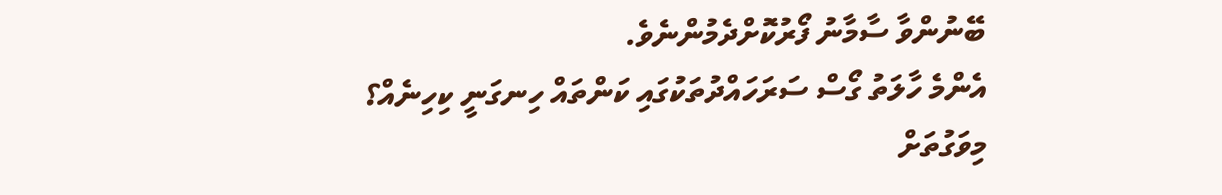ބޭނުންވާ ސާމާނު ފޯރުކޮށްދެމުންނެވެ.
އެންމެ ހާލަތު ގޯސް ސަރަހައްދުތަކުގައި ކަންތައް ހިނގަނީ ކިހިނެއް؟
މިވަގުތަށް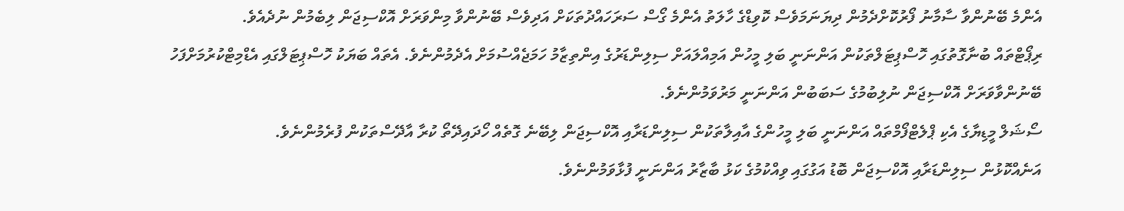އެންމެ ބޭނުންވާ ސާމާނު ފޯރުކޮށްދެމުން ދިޔަނަމަވެސް ކޮވިޑްގެ ހާލަތު އެންމެ ގޯސް ސަރަހައްދުތަކަށް އަދިވެސް ބޭނުންވާ މިންވަރަށް އޮކްސިޖަން ލިބެމުން ނުދެއެވެ.
ރިޕޯޓްތައް ބުނާގޮތުގައި ހޮސްޕިޓަލްތަކުން އަންނަނީ ބަލި މީހުން އަމިއްލައަށް ސިލިންޑަރުގެ އިންތިޒާމު ހަމަޖެއްސުމަށް އެދެމުންނެވެ. އެތައް ބަޔަކު ހޮސްޕިޓަލްގައި އެޑްމިޓްކުރުމަށްފަހު ބޭނުންވާވަރަށް އޮކްސިޖަން ނުލިބުމުގެ ސަބަބުން އަންނަނީ މަރުވަމުންނެވެ.
ސޯޝަލް މީޑިޔާގެ އެކި ޕްލެޓްފޯމްތައް އަންނަނީ ބަލި މީހުންގެ އާއިލާތަކުން ސިލިންޑަރާއި އޮކްސިޖަން ލިބޭނެ ގޮތެއް ހޯދައިދޭތޯ ކުރާ އާދޭސްތަކުން ފުރެމުންނެވެ.
އަނެއްކޮޅުން ސިލިންޑަރާއި އޮކްސިޖަން ބޮޑު އަގުގައި ވިއްކުމުގެ ކަޅު ބާޒާރު އަންނަނީ ފުޅާވަމުންނެވެ.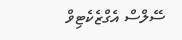ސޭލްސް އެގްޒެކެޓިވް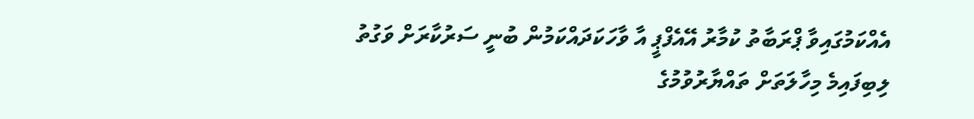އެއްކަމުގައިވާ ޕްރަބާތު ކުމާރު އޭއެފްޕީ އާ ވާހަކަދައްކަމުން ބުނީ ސަރުކާރަށް ވަގުތު ލިބިފައިމެ މިހާލަތަށް ތައްޔާރުވުމުގެ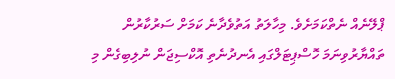ޕްލޭނެއް ނެތްކަމަށެވެ. މިހާލަތު އަތުވެދާނެ ކަމަށް ސަރުކާރުން ތައްޔާރުވިނަމަ ހޮސްޕިޓަލްގައި އެނދުނެތި އޮކްސިޖަން ނުލިބިގެން މި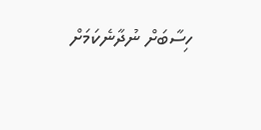ހިސާބަށް ނުދާނެކަމަށް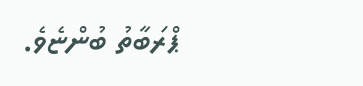ޕްރަބާތު ބުންޏެވެ.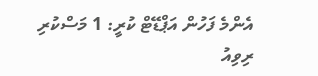އެންމެ ފަހުން އަޕްޑޭޓް ކުރީ: 1 މަސްކުރި
ރިވިއު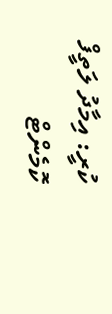ކުރީ: އިމާދު ލަތީފް
ކޮމެންޓް